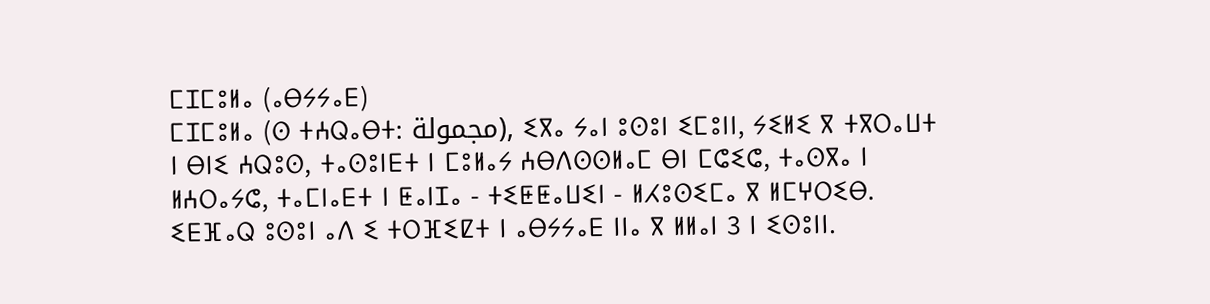ⵎⵊⵎⵓⵍⴰ (ⴰⴱⵢⵢⴰⴹ)
ⵎⵊⵎⵓⵍⴰ (ⵙ ⵜⵄⵕⴰⴱⵜ: مجمولة), ⵉⴳⴰ ⵢⴰⵏ ⵓⵙⵓⵏ ⵉⵎⵓⵏⵏ, ⵢⵉⵍⵉ ⴳ ⵜⴳⵔⴰⵡⵜ ⵏ ⴱⵏⵉ ⵄⵕⵓⵙ, ⵜⴰⵙⵓⵏⴹⵜ ⵏ ⵎⵓⵍⴰⵢ ⵄⴱⴷⵙⵙⵍⴰⵎ ⴱⵏ ⵎⵛⵉⵛ, ⵜⴰⵙⴳⴰ ⵏ ⵍⵄⵔⴰⵢⵛ, ⵜⴰⵎⵏⴰⴹⵜ ⵏ ⵟⴰⵏⵊⴰ - ⵜⵉⵟⵟⴰⵡⵉⵏ - ⵍⵃⵓⵙⵉⵎⴰ ⴳ ⵍⵎⵖⵔⵉⴱ. ⵉⴹⴼⴰⵕ ⵓⵙⵓⵏ ⴰⴷ ⵉ ⵜⵔⴼⵉⵇⵜ ⵏ ⴰⴱⵢⵢⴰⴹ ⵏⵏⴰ ⴳ ⵍⵍⴰⵏ 3 ⵏ ⵉⵙⵓⵏⵏ.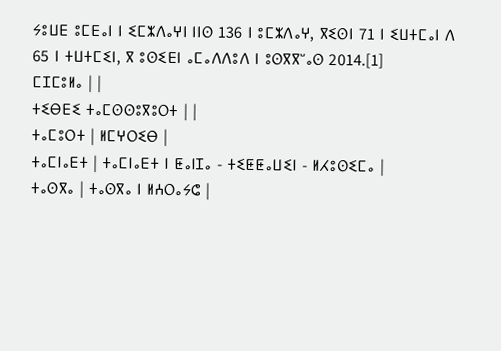ⵢⵓⵡⴹ ⵓⵎⴹⴰⵏ ⵏ ⵉⵎⵣⴷⴰⵖⵏ ⵏⵏⵙ 136 ⵏ ⵓⵎⵣⴷⴰⵖ, ⴳⵉⵙⵏ 71 ⵏ ⵉⵡⵜⵎⴰⵏ ⴷ 65 ⵏ ⵜⵡⵜⵎⵉⵏ, ⴳ ⵓⵙⵉⴹⵏ ⴰⵎⴰⴷⴷⵓⴷ ⵏ ⵓⵙⴳⴳⵯⴰⵙ 2014.[1]
ⵎⵊⵎⵓⵍⴰ | |
ⵜⵉⴱⴹⵉ ⵜⴰⵎⵙⵙⵓⴳⵓⵔⵜ | |
ⵜⴰⵎⵓⵔⵜ | ⵍⵎⵖⵔⵉⴱ |
ⵜⴰⵎⵏⴰⴹⵜ | ⵜⴰⵎⵏⴰⴹⵜ ⵏ ⵟⴰⵏⵊⴰ - ⵜⵉⵟⵟⴰⵡⵉⵏ - ⵍⵃⵓⵙⵉⵎⴰ |
ⵜⴰⵙⴳⴰ | ⵜⴰⵙⴳⴰ ⵏ ⵍⵄⵔⴰⵢⵛ |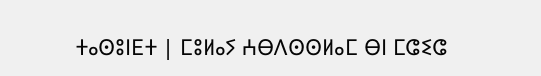ⵜⴰⵙⵓⵏⴹⵜ | ⵎⵓⵍⴰⵢ ⵄⴱⴷⵙⵙⵍⴰⵎ ⴱⵏ ⵎⵛⵉⵛ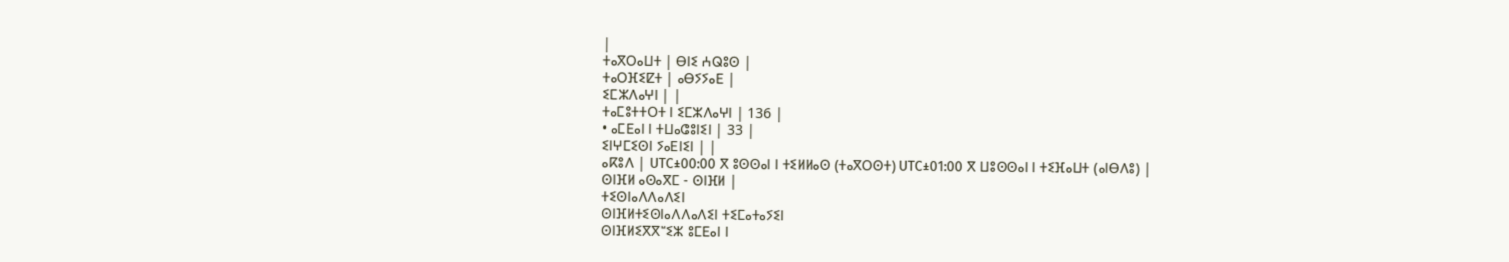|
ⵜⴰⴳⵔⴰⵡⵜ | ⴱⵏⵉ ⵄⵕⵓⵙ |
ⵜⴰⵔⴼⵉⵇⵜ | ⴰⴱⵢⵢⴰⴹ |
ⵉⵎⵣⴷⴰⵖⵏ | |
ⵜⴰⵎⵓⵜⵜⵔⵜ ⵏ ⵉⵎⵣⴷⴰⵖⵏ | 136 |
• ⴰⵎⴹⴰⵏ ⵏ ⵜⵡⴰⵛⵓⵏⵉⵏ | 33 |
ⵉⵏⵖⵎⵉⵙⵏ ⵢⴰⴹⵏⵉⵏ | |
ⴰⴽⵓⴷ | UTC±00:00 ⴳ ⵓⵙⵙⴰⵏ ⵏ ⵜⵉⵍⵍⴰⵙ (ⵜⴰⴳⵔⵙⵜ) UTC±01:00 ⴳ ⵡⵓⵙⵙⴰⵏ ⵏ ⵜⵉⴼⴰⵡⵜ (ⴰⵏⴱⴷⵓ) |
ⵙⵏⴼⵍ ⴰⵙⴰⴳⵎ - ⵙⵏⴼⵍ |
ⵜⵉⵙⵏⴰⴷⴷⴰⴷⵉⵏ
ⵙⵏⴼⵍⵜⵉⵙⵏⴰⴷⴷⴰⴷⵉⵏ ⵜⵉⵎⴰⵜⴰⵢⵉⵏ
ⵙⵏⴼⵍⵉⴳⴳⵯⵉⵣ ⵓⵎⴹⴰⵏ ⵏ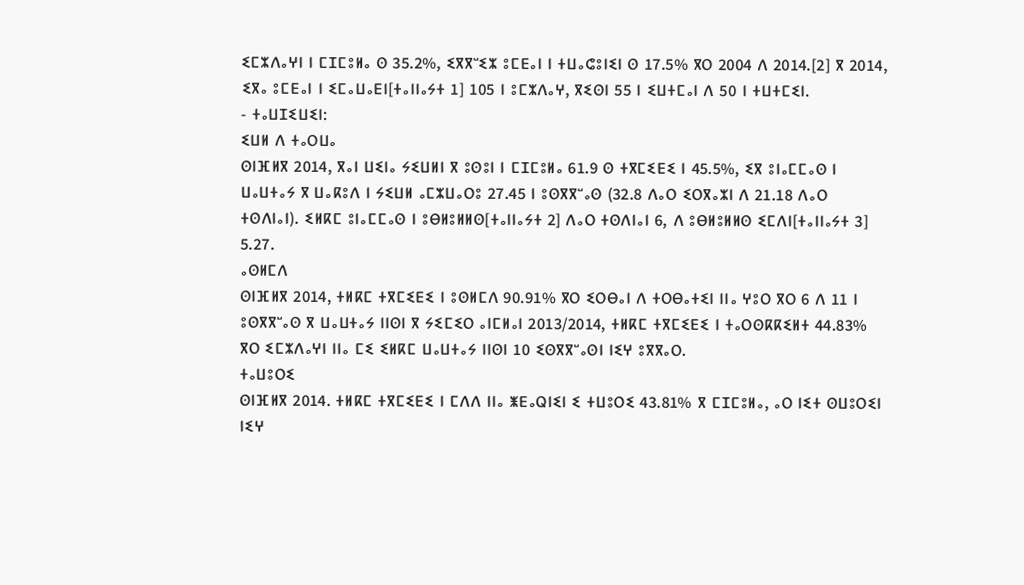ⵉⵎⵣⴷⴰⵖⵏ ⵏ ⵎⵊⵎⵓⵍⴰ ⵙ 35.2%, ⵉⴳⴳⵯⵉⵣ ⵓⵎⴹⴰⵏ ⵏ ⵜⵡⴰⵛⵓⵏⵉⵏ ⵙ 17.5% ⴳⵔ 2004 ⴷ 2014.[2] ⴳ 2014, ⵉⴳⴰ ⵓⵎⴹⴰⵏ ⵏ ⵉⵎⴰⵡⴰⴹⵏ[ⵜⴰⵏⵏⴰⵢⵜ 1] 105 ⵏ ⵓⵎⵣⴷⴰⵖ, ⴳⵉⵙⵏ 55 ⵏ ⵉⵡⵜⵎⴰⵏ ⴷ 50 ⵏ ⵜⵡⵜⵎⵉⵏ.
- ⵜⴰⵡⵊⵉⵡⵉⵏ:
ⵉⵡⵍ ⴷ ⵜⴰⵔⵡⴰ
ⵙⵏⴼⵍⴳ 2014, ⴳⴰⵏ ⵡⵉⵏⴰ ⵢⵉⵡⵍⵏ ⴳ ⵓⵙⵓⵏ ⵏ ⵎⵊⵎⵓⵍⴰ 61.9 ⵙ ⵜⴳⵎⵉⴹⵉ ⵏ 45.5%, ⵉⴳ ⵓⵏⴰⵎⵎⴰⵙ ⵏ ⵡⴰⵡⵜⴰⵢ ⴳ ⵡⴰⴽⵓⴷ ⵏ ⵢⵉⵡⵍ ⴰⵎⵣⵡⴰⵔⵓ 27.45 ⵏ ⵓⵙⴳⴳⵯⴰⵙ (32.8 ⴷⴰⵔ ⵉⵔⴳⴰⵣⵏ ⴷ 21.18 ⴷⴰⵔ ⵜⵙⴷⵏⴰⵏ). ⵉⵍⴽⵎ ⵓⵏⴰⵎⵎⴰⵙ ⵏ ⵓⴱⵍⵓⵍⵍⵙ[ⵜⴰⵏⵏⴰⵢⵜ 2] ⴷⴰⵔ ⵜⵙⴷⵏⴰⵏ 6, ⴷ ⵓⴱⵍⵓⵍⵍⵙ ⵉⵎⴷⵏ[ⵜⴰⵏⵏⴰⵢⵜ 3] 5.27.
ⴰⵙⵍⵎⴷ
ⵙⵏⴼⵍⴳ 2014, ⵜⵍⴽⵎ ⵜⴳⵎⵉⴹⵉ ⵏ ⵓⵙⵍⵎⴷ 90.91% ⴳⵔ ⵉⵔⴱⴰⵏ ⴷ ⵜⵔⴱⴰⵜⵉⵏ ⵏⵏⴰ ⵖⵓⵔ ⴳⵔ 6 ⴷ 11 ⵏ ⵓⵙⴳⴳⵯⴰⵙ ⴳ ⵡⴰⵡⵜⴰⵢ ⵏⵏⵙⵏ ⴳ ⵢⵉⵎⵉⵔ ⴰⵏⵎⵍⴰⵏ 2013/2014, ⵜⵍⴽⵎ ⵜⴳⵎⵉⴹⵉ ⵏ ⵜⴰⵔⵙⴽⴽⵉⵍⵜ 44.83% ⴳⵔ ⵉⵎⵣⴷⴰⵖⵏ ⵏⵏⴰ ⵎⵉ ⵉⵍⴽⵎ ⵡⴰⵡⵜⴰⵢ ⵏⵏⵙⵏ 10 ⵉⵙⴳⴳⵯⴰⵙⵏ ⵏⵉⵖ ⵓⴳⴳⴰⵔ.
ⵜⴰⵡⵓⵔⵉ
ⵙⵏⴼⵍⴳ 2014. ⵜⵍⴽⵎ ⵜⴳⵎⵉⴹⵉ ⵏ ⵎⴷⴷ ⵏⵏⴰ ⵥⴹⴰⵕⵏⵉⵏ ⵉ ⵜⵡⵓⵔⵉ 43.81% ⴳ ⵎⵊⵎⵓⵍⴰ, ⴰⵔ ⵏⵉⵜ ⵙⵡⵓⵔⵉⵏ ⵏⵉⵖ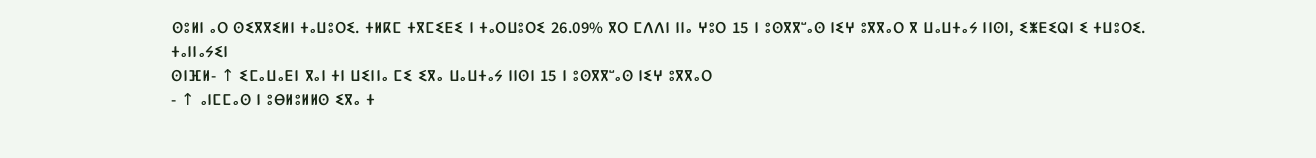ⵙⵓⵍⵏ ⴰⵔ ⵙⵉⴳⴳⵉⵍⵏ ⵜⴰⵡⵓⵔⵉ. ⵜⵍⴽⵎ ⵜⴳⵎⵉⴹⵉ ⵏ ⵜⴰⵔⵡⵓⵔⵉ 26.09% ⴳⵔ ⵎⴷⴷⵏ ⵏⵏⴰ ⵖⵓⵔ 15 ⵏ ⵓⵙⴳⴳⵯⴰⵙ ⵏⵉⵖ ⵓⴳⴳⴰⵔ ⴳ ⵡⴰⵡⵜⴰⵢ ⵏⵏⵙⵏ, ⵉⵥⴹⵉⵕⵏ ⵉ ⵜⵡⵓⵔⵉ.
ⵜⴰⵏⵏⴰⵢⵉⵏ
ⵙⵏⴼⵍ- ↑ ⵉⵎⴰⵡⴰⴹⵏ ⴳⴰⵏ ⵜⵏ ⵡⵉⵏⵏⴰ ⵎⵉ ⵉⴳⴰ ⵡⴰⵡⵜⴰⵢ ⵏⵏⵙⵏ 15 ⵏ ⵓⵙⴳⴳⵯⴰⵙ ⵏⵉⵖ ⵓⴳⴳⴰⵔ
- ↑ ⴰⵏⵎⵎⴰⵙ ⵏ ⵓⴱⵍⵓⵍⵍⵙ ⵉⴳⴰ ⵜ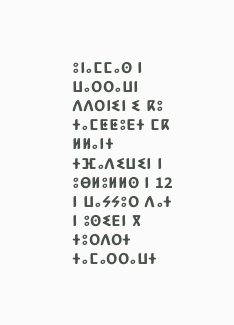ⵓⵏⴰⵎⵎⴰⵙ ⵏ ⵡⴰⵔⵔⴰⵡⵏ ⴷⴷⵔⵏⵉⵏ ⵉ ⴽⵓ ⵜⴰⵎⵟⵟⵓⴹⵜ ⵎⴽ ⵍⵍⴰⵏⵜ ⵜⴼⴰⴷⵉⵡⵉⵏ ⵏ ⵓⴱⵍⵓⵍⵍⵙ ⵏ 12 ⵏ ⵡⴰⵢⵢⵓⵔ ⴷⴰⵜ ⵏ ⵓⵙⵉⴹⵏ ⴳ ⵜⵓⵔⴷⵔⵜ ⵜⴰⵎⴰⵔⵔⴰⵡⵜ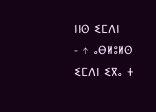ⵏⵏⵙ ⵉⵎⴷⵏ
- ↑ ⴰⴱⵍⵓⵍⵙ ⵉⵎⴷⵏ ⵉⴳⴰ ⵜ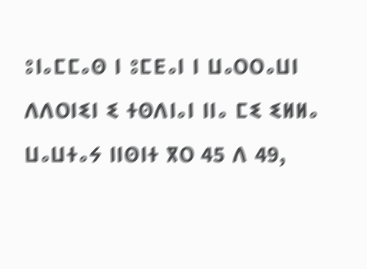ⵓⵏⴰⵎⵎⴰⵙ ⵏ ⵓⵎⴹⴰⵏ ⵏ ⵡⴰⵔⵔⴰⵡⵏ ⴷⴷⵔⵏⵉⵏ ⵉ ⵜⵙⴷⵏⴰⵏ ⵏⵏⴰ ⵎⵉ ⵉⵍⵍⴰ ⵡⴰⵡⵜⴰⵢ ⵏⵏⵙⵏⵜ ⴳⵔ 45 ⴷ 49,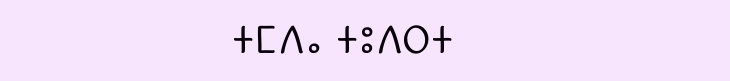ⵜⵎⴷⴰ ⵜⵓⴷⵔⵜ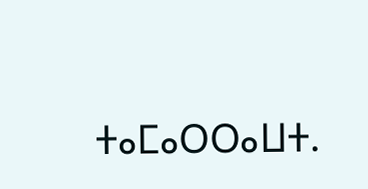ⵜⴰⵎⴰⵔⵔⴰⵡⵜ.